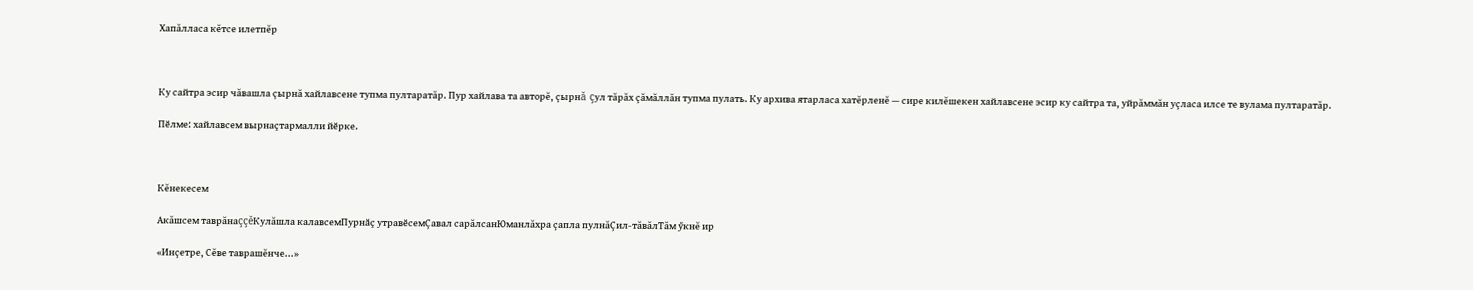Хапăлласа кĕтсе илетпĕр



Ку сайтра эсир чăвашла çырнă хайлавсене тупма пултаратăр. Пур хайлава та авторĕ, çырнă çул тăрăх çăмăллăн тупма пулать. Ку архива ятарласа хатĕрленĕ — сире килĕшекен хайлавсене эсир ку сайтра та, уйрăммăн уçласа илсе те вулама пултаратăр.

Пӗлме: хайлавсем вырнаҫтармалли йӗрке.



Кĕнекесем

Акăшсем таврăнаççĕКулăшла калавсемПурнӑҫ утравӗсемÇавал сарăлсанЮманлăхра çапла пулнăÇил-тăвăлТăм ӳкнĕ ир

«Инçетре, Сĕве таврашĕнче...»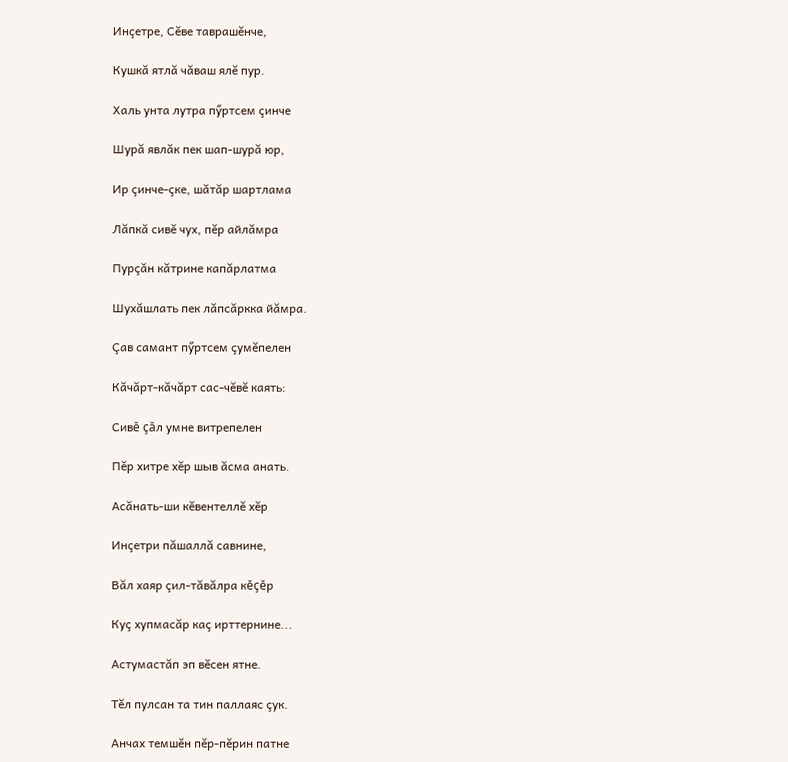Инçетре, Сĕве таврашĕнче,

Кушкă ятлă чăваш ялĕ пур.

Халь унта лутра пӳртсем çинче

Шурă явлăк пек шап-шурă юр,

Ир çинче-çке, шăтăр шартлама

Лăпкă сивĕ чух, пĕр айлăмра

Пурçăн кăтрине капăрлатма

Шухăшлать пек лăпсăркка йăмра.

Çав самант пӳртсем çумĕпелен

Кăчăрт-кăчăрт сас-чĕвĕ каять:

Сивĕ çăл умне витрепелен

Пĕр хитре хĕр шыв ăсма анать.

Асăнать-ши кĕвентеллĕ хĕр

Инçетри пăшаллă савнине,

Вăл хаяр çил-тăвăлра кĕçĕр

Куç хупмасăр каç ирттернине...

Астумастăп эп вĕсен ятне.

Тĕл пулсан та тин паллаяс çук.

Анчах темшĕн пĕр-пĕрин патне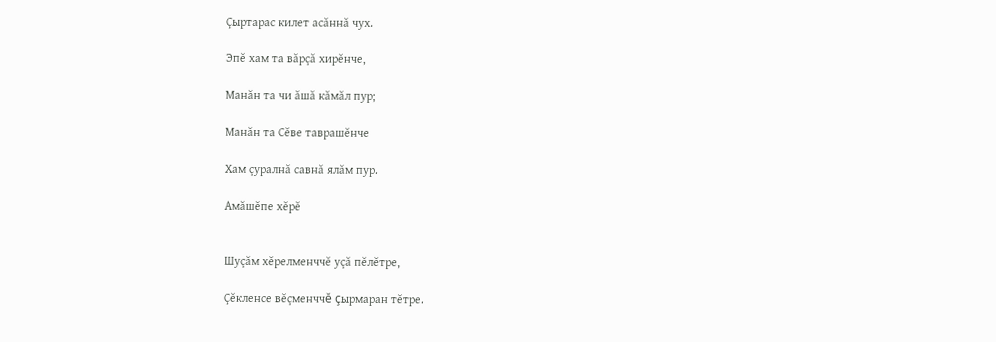Çыртарас килет асăннă чух.

Эпĕ хам та вăрçă хирĕнче,

Манăн та чи ăшă кăмăл пур;

Манăн та Сĕве таврашĕнче

Хам çуралнă савнă ялăм пур.

Амăшĕпе хĕрĕ


Шуçăм хĕрелменччĕ уçă пĕлĕтре,

Çĕкленсе вĕçменччĕ çырмаран тĕтре.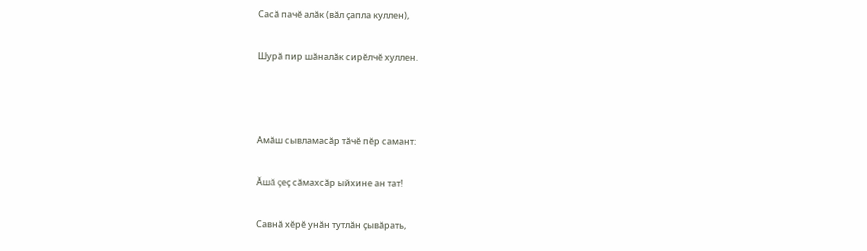Сасă пачĕ алăк (вăл çапла куллен),

Шурă пир шăналăк сирĕлчĕ хуллен.



Амăш сывламасăр тăчĕ пĕр самант:

Ăшă çеç сăмахсăр ыйхине ан тат!

Савнă хĕрĕ унăн тутлăн çывăрать,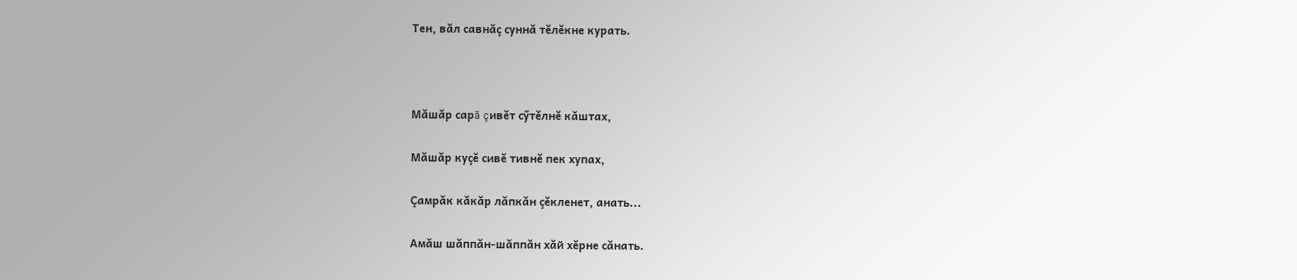Тен, вăл савнăç суннă тĕлĕкне курать.



Мăшăр сарă çивĕт сӳтĕлнĕ кăштах,

Мăшăр куçĕ сивĕ тивнĕ пек хупах,

Çамрăк кăкăр лăпкăн çĕкленет, анать...

Амăш шăппăн-шăппăн хăй хĕрне сăнать.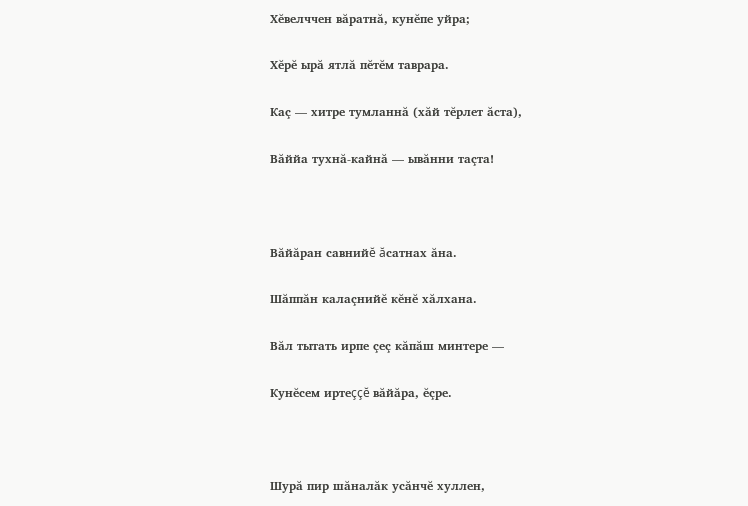Хĕвелччен вăратнă, кунĕпе уйра;

Хĕрĕ ырă ятлă пĕтĕм таврара.

Каç — хитре тумланнă (хăй тĕрлет ăста),

Вăййа тухнă-кайнă — ывăнни таçта!



Вăйăран савнийĕ ăсатнах ăна.

Шăппăн калаçнийĕ кĕнĕ хăлхана.

Вăл тытать ирпе çеç кăпăш минтере —

Кунĕсем иртеççĕ вăйăра, ĕçре.



Шурă пир шăналăк усăнчĕ хуллен,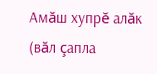Амăш хупрĕ алăк (вăл çапла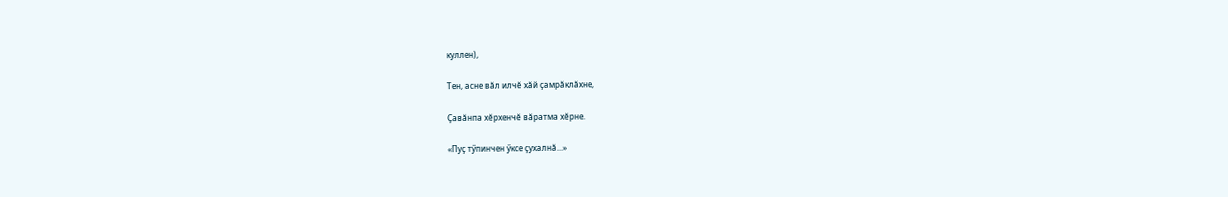куллен),

Тен, асне вăл илчĕ хăй çамрăклăхне,

Çавăнпа хĕрхенчĕ вăратма хĕрне.

«Пуç тӳпинчен ӳксе çухалнă...»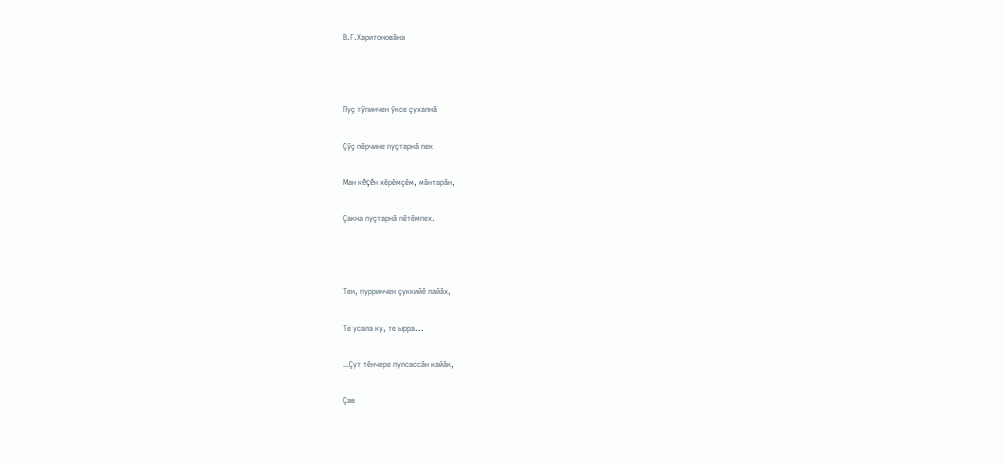В.Г.Харитоновăна



Пуç тӳпинчен ӳксе çухалнă

Çӳç пĕрчине пуçтарнă пек

Ман кĕçĕн хĕрĕмçĕм, мăнтарăн,

Çакна пуçтарнă пĕтĕмпех.



Тен, пурринчен çуккийĕ лайăх,

Те усала ку, те ырра...

...Çут тĕнчере пулсассăн кайăк,

Çав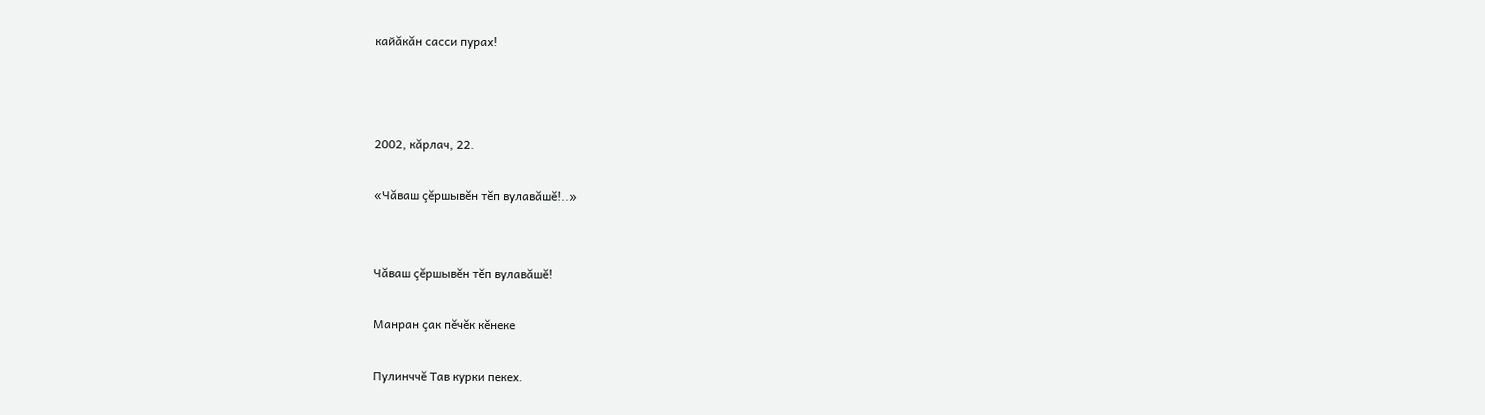кайăкăн сасси пурах!



2002, кăрлач, 22.

«Чăваш çĕршывĕн тĕп вулавăшĕ!..»


Чăваш çĕршывĕн тĕп вулавăшĕ!

Манран çак пĕчĕк кĕнеке

Пулинччĕ Тав курки пекех.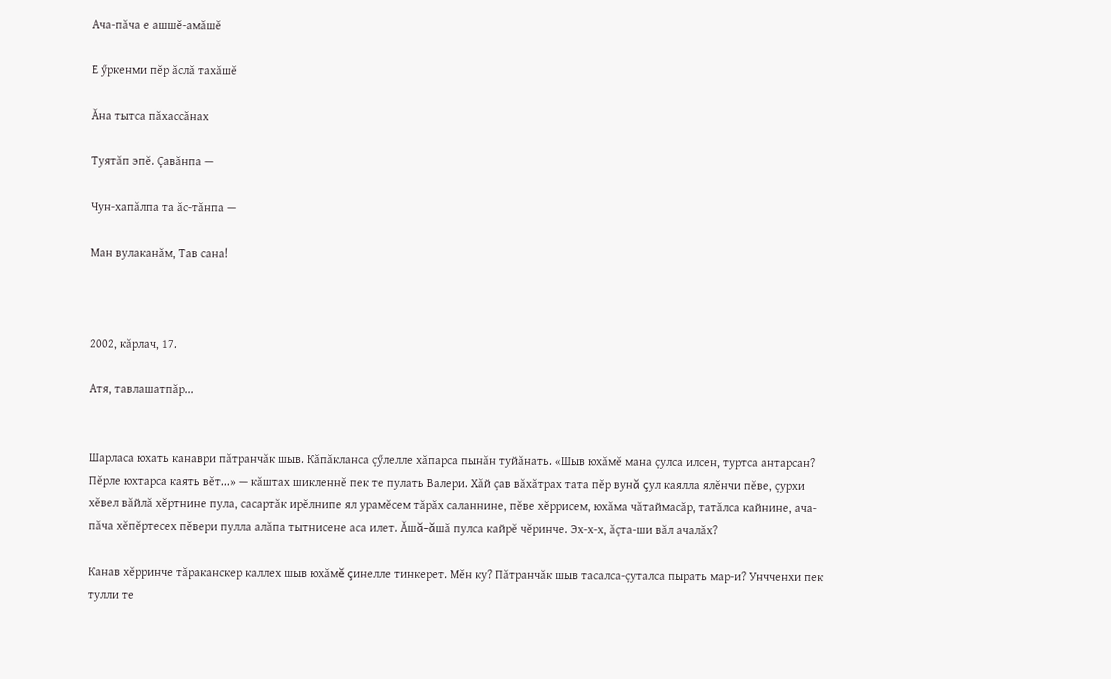Ача-пăча е ашшĕ-амăшĕ

Е ӳркенми пĕр ăслă тахăшĕ

Ăна тытса пăхассăнах

Туятăп эпĕ. Çавăнпа —

Чун-хапăлпа та ăс-тăнпа —

Ман вулаканăм, Тав сана!



2002, кăрлач, 17.

Атя, тавлашатпăр...


Шарласа юхать канаври пăтранчăк шыв. Кăпăкланса çӳлелле хăпарса пынăн туйăнать. «Шыв юхăмĕ мана çулса илсен, туртса антарсан? Пĕрле юхтарса каять вĕт...» — кăштах шикленнĕ пек те пулать Валери. Хăй çав вăхăтрах тата пĕр вунă çул каялла ялĕнчи пĕве, çурхи хĕвел вăйлă хĕртнине пула, сасартăк ирĕлнипе ял урамĕсем тăрăх саланнине, пĕве хĕррисем, юхăма чăтаймасăр, татăлса кайнине, ача-пăча хĕпĕртесех пĕвери пулла алăпа тытнисене аса илет. Ăшă-ăшă пулса кайрĕ чĕринче. Эх-х-х, ăçта-ши вăл ачалăх?

Канав хĕрринче тăраканскер каллех шыв юхăмĕ çинелле тинкерет. Мĕн ку? Пăтранчăк шыв тасалса-çуталса пырать мар-и? Унчченхи пек тулли те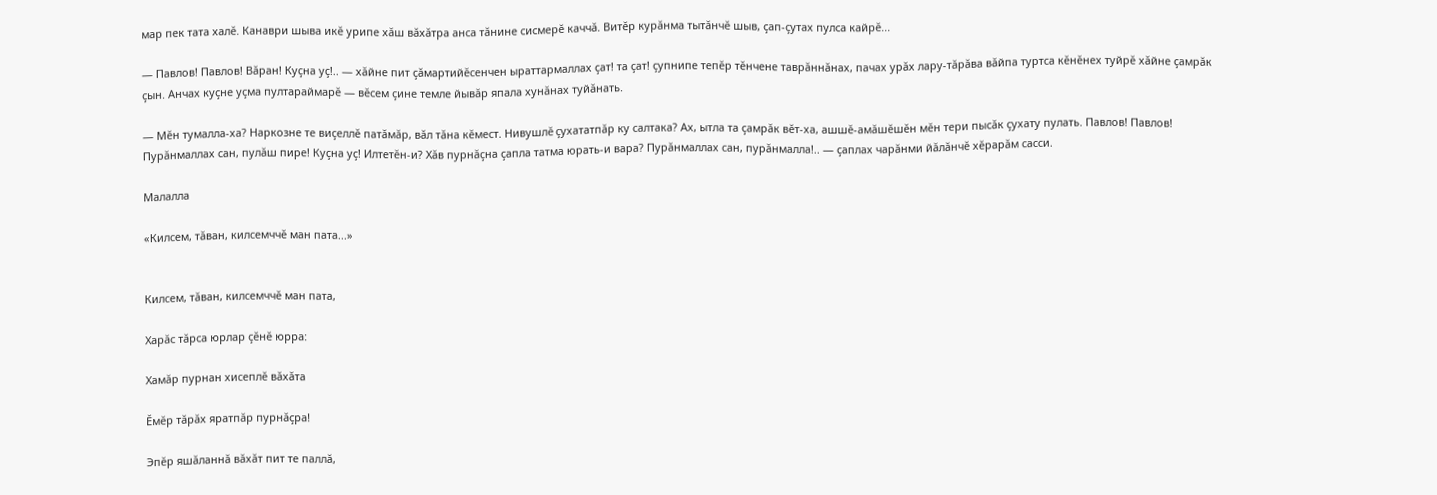мар пек тата халĕ. Канаври шыва икĕ урипе хăш вăхăтра анса тăнине сисмерĕ каччă. Витĕр курăнма тытăнчĕ шыв, çап-çутах пулса кайрĕ...

— Павлов! Павлов! Вăран! Куçна уç!.. — хăйне пит çăмартийĕсенчен ыраттармаллах çат! та çат! çупнипе тепĕр тĕнчене таврăннăнах, пачах урăх лару-тăрăва вăйпа туртса кĕнĕнех туйрĕ хăйне çамрăк çын. Анчах куçне уçма пултараймарĕ — вĕсем çине темле йывăр япала хунăнах туйăнать.

— Мĕн тумалла-ха? Наркозне те виçеллĕ патăмăр, вăл тăна кĕмест. Нивушлĕ çухататпăр ку салтака? Ах, ытла та çамрăк вĕт-ха, ашшĕ-амăшĕшĕн мĕн тери пысăк çухату пулать. Павлов! Павлов! Пурăнмаллах сан, пулăш пире! Куçна уç! Илтетĕн-и? Хăв пурнăçна çапла татма юрать-и вара? Пурăнмаллах сан, пурăнмалла!.. — çаплах чарăнми йăлăнчĕ хĕрарăм сасси.

Малалла

«Килсем, тăван, килсемччĕ ман пата...»


Килсем, тăван, килсемччĕ ман пата,

Харăс тăрса юрлар çĕнĕ юрра:

Хамăр пурнан хисеплĕ вăхăта

Ĕмĕр тăрăх яратпăр пурнăçра!

Эпĕр яшăланнă вăхăт пит те паллă,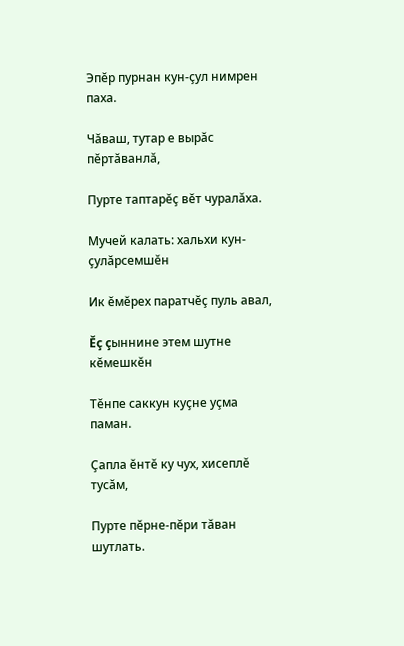Эпĕр пурнан кун-çул нимрен паха.

Чăваш, тутар е вырăс пĕртăванлă,

Пурте таптарĕç вĕт чуралăха.

Мучей калать: хальхи кун-çулăрсемшĕн

Ик ĕмĕрех паратчĕç пуль авал,

Ĕç çыннине этем шутне кĕмешкĕн

Тĕнпе саккун куçне уçма паман.

Çапла ĕнтĕ ку чух, хисеплĕ тусăм,

Пурте пĕрне-пĕри тăван шутлать.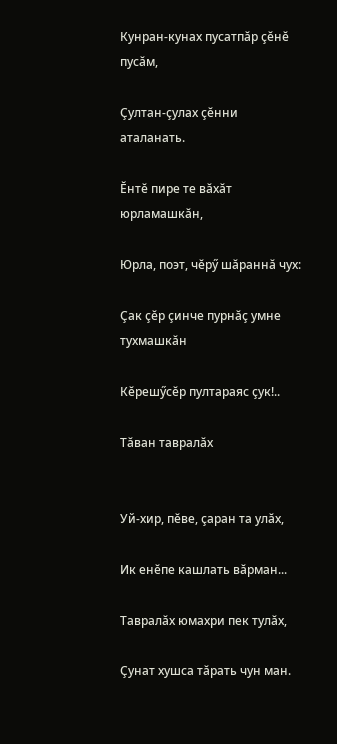Кунран-кунах пусатпăр çĕнĕ пусăм,

Çултан-çулах çĕнни аталанать.

Ĕнтĕ пире те вăхăт юрламашкăн,

Юрла, поэт, чĕрӳ шăраннă чух:

Çак çĕр çинче пурнăç умне тухмашкăн

Кĕрешӳсĕр пултараяс çук!..

Тăван тавралăх


Уй-хир, пĕве, çаран та улăх,

Ик енĕпе кашлать вăрман...

Тавралăх юмахри пек тулăх,

Çунат хушса тăрать чун ман.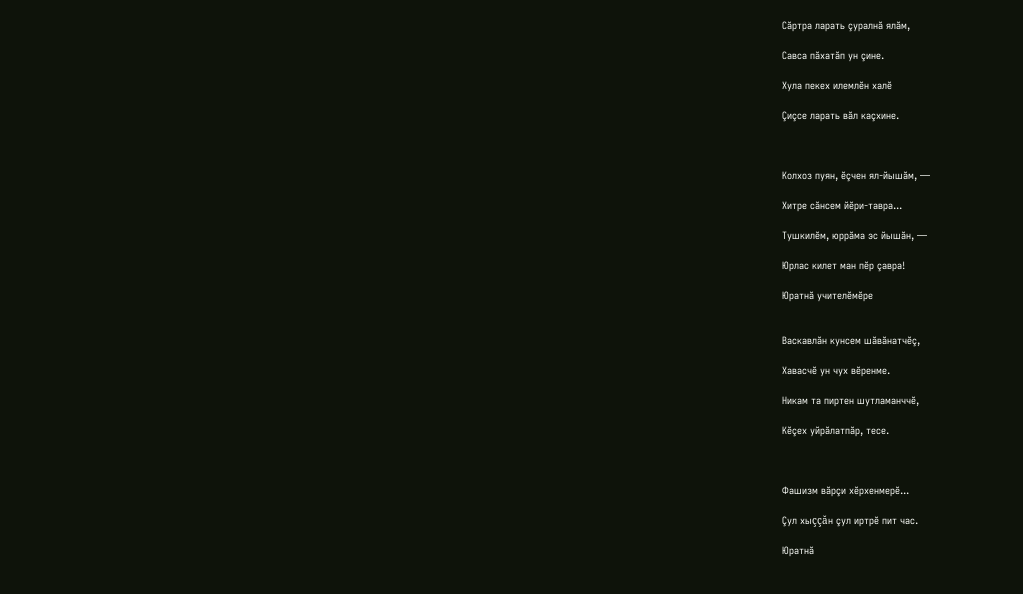Сăртра ларать çуралнă ялăм,

Савса пăхатăп ун çине.

Хула пекех илемлĕн халĕ

Çиçсе ларать вăл каçхине.



Колхоз пуян, ĕçчен ял-йышăм, —

Хитре сăнсем йĕри-тавра...

Тушкилĕм, юррăма эс йышăн, —

Юрлас килет ман пĕр çавра!

Юратнă учителĕмĕре


Васкавлăн кунсем шăвăнатчĕç,

Хавасчĕ ун чух вĕренме.

Никам та пиртен шутламанччĕ,

Кĕçех уйрăлатпăр, тесе.



Фашизм вăрçи хĕрхенмерĕ...

Çул хыççăн çул иртрĕ пит час.

Юратнă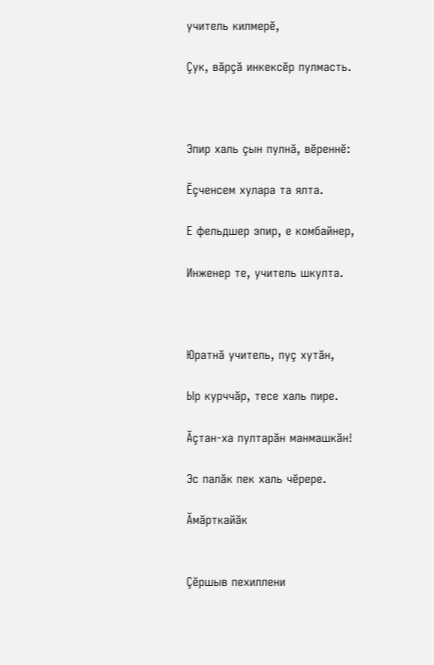учитель килмерĕ,

Çук, вăрçă инкексĕр пулмасть.



Эпир халь çын пулнă, вĕреннĕ:

Ĕçченсем хулара та ялта.

Е фельдшер эпир, е комбайнер,

Инженер те, учитель шкулта.



Юратнă учитель, пуç хутăн,

Ыр курччăр, тесе халь пире.

Ăçтан-ха пултарăн манмашкăн!

Эс палăк пек халь чĕрере.

Ăмăрткайăк


Çĕршыв пехиллени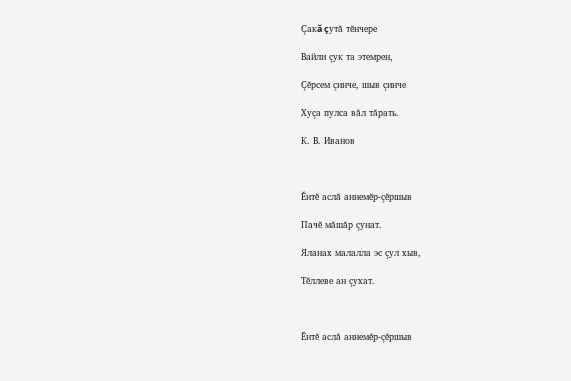Çакă çутă тĕнчере

Вайли çук та этемрен,

Çĕрсем çинче, шыв çинче

Хуçа пулса вăл тăрать.

К. В. Иванов



Ĕнтĕ аслă аннемĕр-çĕршыв

Пачĕ мăшăр çунат.

Яланах малалла эс çул хыв,

Тĕллеве ан çухат.



Ĕнтĕ аслă аннемĕр-çĕршыв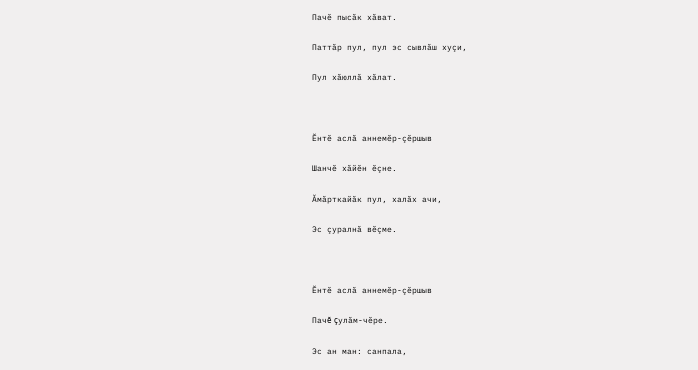Пачĕ пысăк хăват.

Паттăр пул, пул эс сывлăш хуçи,

Пул хăюллă хăлат.



Ĕнтĕ аслă аннемĕр-çĕршыв

Шанчĕ хăйĕн ĕçне.

Ăмăрткайăк пул, халăх ачи,

Эс çуралнă вĕçме.



Ĕнтĕ аслă аннемĕр-çĕршыв

Пачĕ çулăм-чĕре.

Эс ан ман: санпала,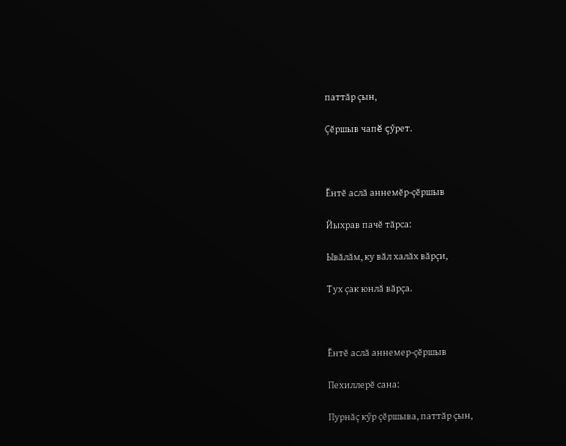паттăр çын,

Çĕршыв чапĕ çӳрет.



Ĕнтĕ аслă аннемĕр-çĕршыв

Йыхрав пачĕ тăрса:

Ывăлăм, ку вăл халăх вăрçи,

Тух çак юнлă вăрçа.



Ĕнтĕ аслă аннемер-çĕршыв

Пехиллерĕ сана:

Пурнăç кӳр çĕршыва, паттăр çын,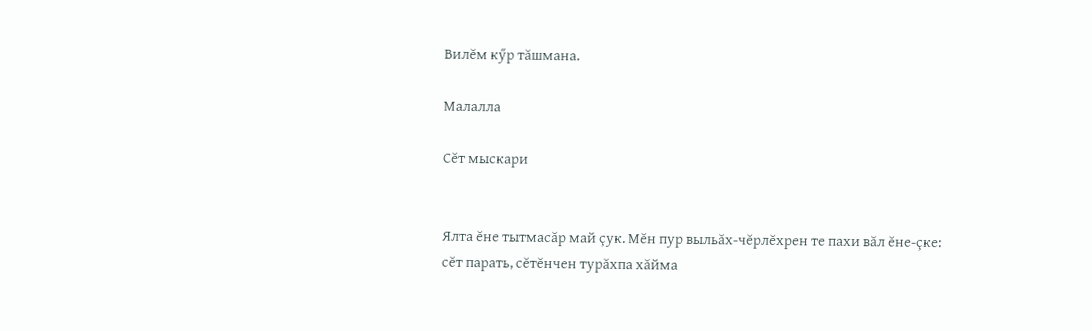Вилĕм кӳр тăшмана.

Малалла

Сĕт мыскари


Ялта ĕне тытмасăр май çук. Мĕн пур выльăх-чĕрлĕхрен те пахи вăл ĕне-çке: сĕт парать, сĕтĕнчен турăхпа хăйма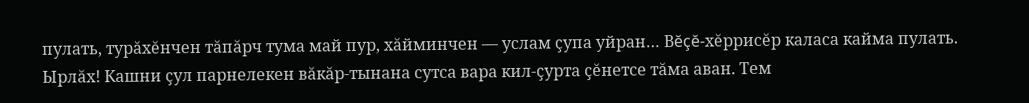пулать, турăхĕнчен тăпăрч тума май пур, хăйминчен — услам çупа уйран… Вĕçĕ-хĕррисĕр каласа кайма пулать. Ырлăх! Кашни çул парнелекен вăкăр-тынана сутса вара кил-çурта çĕнетсе тăма аван. Тем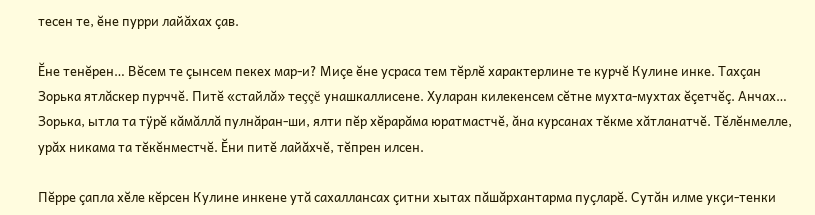тесен те, ĕне пурри лайăхах çав.

Ĕне тенĕрен… Вĕсем те çынсем пекех мар-и? Миçе ĕне усраса тем тĕрлĕ характерлине те курчĕ Кулине инке. Тахçан Зорька ятлăскер пурччĕ. Питĕ «стайлă» теççĕ унашкаллисене. Хуларан килекенсем сĕтне мухта-мухтах ĕçетчĕç. Анчах… Зорька, ытла та тӱрĕ кăмăллă пулнăран-ши, ялти пĕр хĕрарăма юратмастчĕ, ăна курсанах тĕкме хăтланатчĕ. Тĕлĕнмелле, урăх никама та тĕкĕнместчĕ. Ĕни питĕ лайăхчĕ, тĕпрен илсен.

Пĕрре çапла хĕле кĕрсен Кулине инкене утă сахаллансах çитни хытах пăшăрхантарма пуçларĕ. Сутăн илме укçи-тенки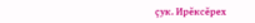çук. Ирĕксĕрех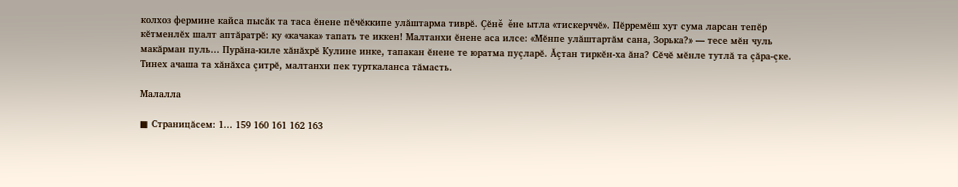колхоз фермине кайса пысăк та таса ĕнене пĕчĕккипе улăштарма тиврĕ. Çĕнĕ ĕне ытла «тискерччĕ». Пĕрремĕш хут сума ларсан тепĕр кĕтменлĕх шалт аптăратрĕ: ку «качака» тапать те иккен! Малтанхи ĕнене аса илсе: «Мĕнпе улăштартăм сана, Зорька?» — тесе мĕн чуль макăрман пуль… Пурăна-киле хăнăхрĕ Кулине инке, тапакан ĕнене те юратма пуçларĕ. Ăçтан тиркĕн-ха ăна? Сĕчĕ мĕнле тутлă та çăра-çке. Тинех ачаша та хăнăхса çитрĕ, малтанхи пек турткаланса тăмасть.

Малалла

■ Страницăсем: 1... 159 160 161 162 163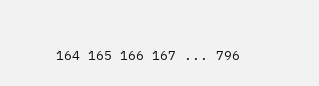164 165 166 167 ... 796